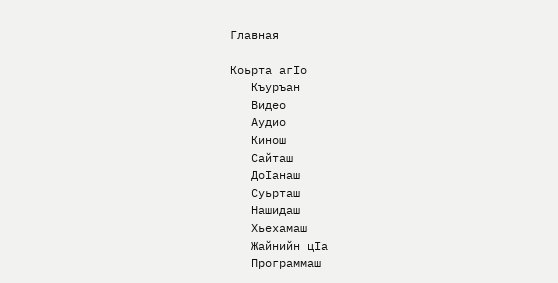Главная

Коьрта агIо
   Къуръан
   Видео
   Аудио
   Кинош
   Сайташ
   ДоIанаш
   Суьрташ
   Нашидаш
   Хьехамаш
   Жайнийн цIа
   Программаш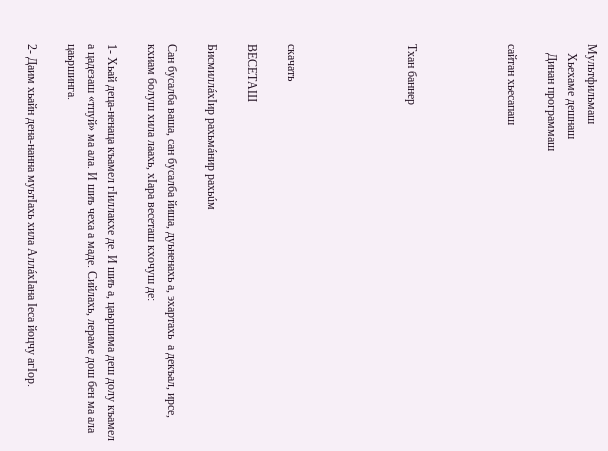Мультфильмаш
   Хьехаме дешнаш
   Динан программаш

сайтан хьесапаш




Тхан баннер





скачать

ВЕСЕТАШ

БисмиллáхIир рахьмáнир рахьúм

Сан бусалба ваша, сан бусалба йиша, дуьненахь а, эхартахь  а декъал, ирсе, кхиам болуш хила лаахь, хIара весеташ кхочуш де:

1- Хьай деца-ненаца къамел гIиллакхе де. И шиъ а, цаьршима деш долу къамел а цадезаш «тпуй» ма ала. И шиъ чеха а маде. Сийлахь, лераме дош бен ма ала цаьршинга.

2- Даим хьайн дена-нанна муьтIахь хила АллáхIана Iеса йоцчу агIор.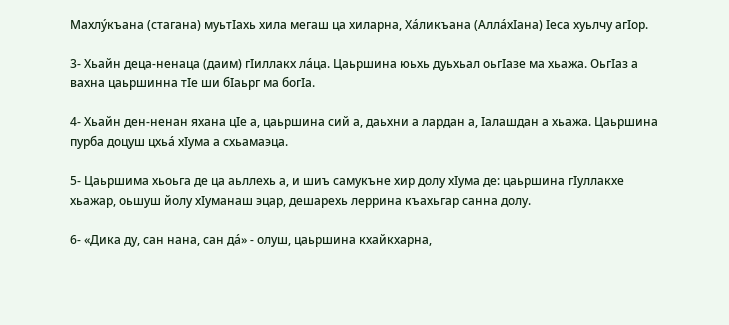Махлýкъана (стагана) муьтIахь хила мегаш ца хиларна, Хáликъана (АллáхIана) Iеса хуьлчу агIор.

3- Хьайн деца-ненаца (даим) гIиллакх лáца. Цаьршина юьхь дуьхьал оьгIазе ма хьажа. ОьгIаз а вахна цаьршинна тIе ши бIаьрг ма богIа.

4- Хьайн ден-ненан яхана цIе а, цаьршина сий а, даьхни а лардан а, Iалашдан а хьажа. Цаьршина пурба доцуш цхьá хIума а схьамаэца.

5- Цаьршима хьоьга де ца аьллехь а, и шиъ самукъне хир долу хIума де: цаьршина гIуллакхе хьажар, оьшуш йолу хIуманаш эцар, дешарехь леррина къахьгар санна долу.

6- «Дика ду, сан нана, сан дá» - олуш, цаьршина кхайкхарна,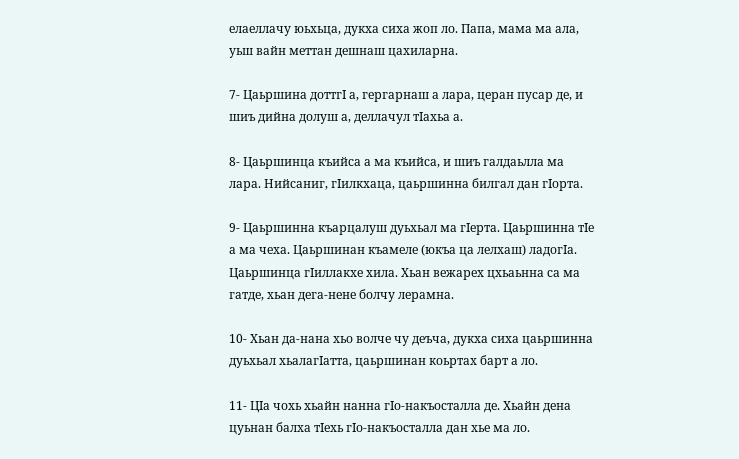елаеллачу юьхьца, дукха сиха жоп ло. Папа, мама ма ала, уьш вайн меттан дешнаш цахиларна.

7- Цаьршина доттгI а, гергарнаш а лара, церан пусар де, и шиъ дийна долуш а, деллачул тIахьа а.

8- Цаьршинца къийса а ма къийса, и шиъ галдаьлла ма лара. Нийсаниг, гIилкхаца, цаьршинна билгал дан гIорта.

9- Цаьршинна къарцалуш дуьхьал ма гIерта. Цаьршинна тIе а ма чеха. Цаьршинан къамеле (юкъа ца лелхаш) ладогIа. Цаьршинца гIиллакхе хила. Хьан вежарех цхьаьнна са ма гатде, хьан дега-нене болчу лерамна.

10- Хьан да-нана хьо волче чу деъча, дукха сиха цаьршинна дуьхьал хьалагIатта, цаьршинан коьртах барт а ло.

11- ЦIа чохь хьайн нанна гIо-накъосталла де. Хьайн дена цуьнан балха тIехь гIо-накъосталла дан хье ма ло.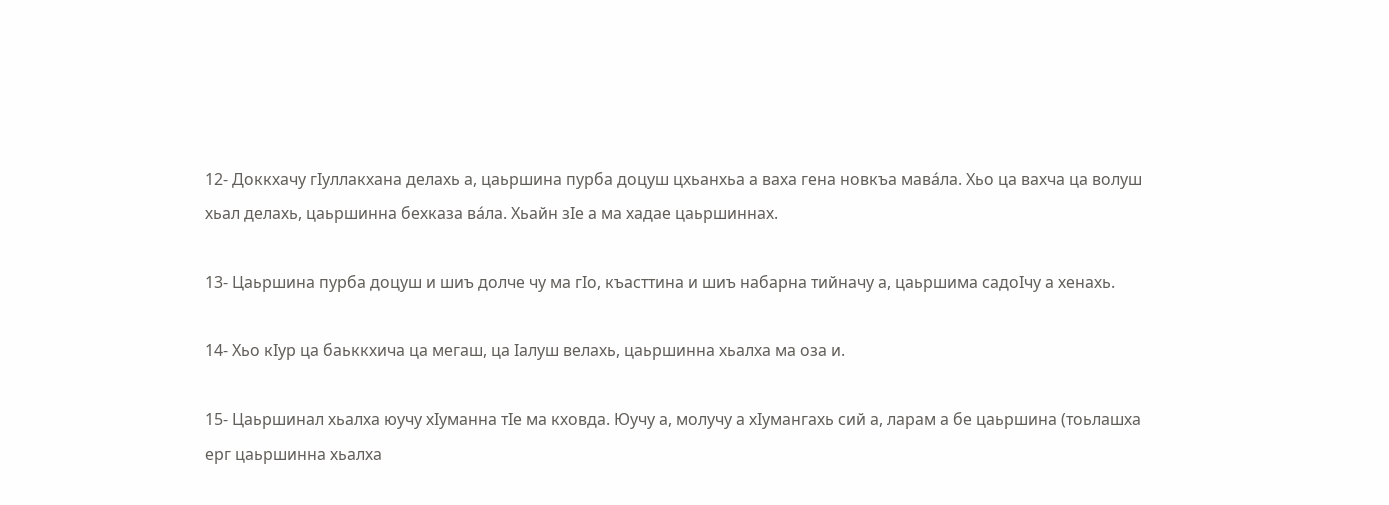12- Доккхачу гIуллакхана делахь а, цаьршина пурба доцуш цхьанхьа а ваха гена новкъа мавáла. Хьо ца вахча ца волуш хьал делахь, цаьршинна бехказа вáла. Хьайн зIе а ма хадае цаьршиннах.

13- Цаьршина пурба доцуш и шиъ долче чу ма гIо, къасттина и шиъ набарна тийначу а, цаьршима садоIчу а хенахь.

14- Хьо кIур ца баьккхича ца мегаш, ца Iалуш велахь, цаьршинна хьалха ма оза и.

15- Цаьршинал хьалха юучу хIуманна тIе ма кховда. Юучу а, молучу а хIумангахь сий а, ларам а бе цаьршина (тоьлашха ерг цаьршинна хьалха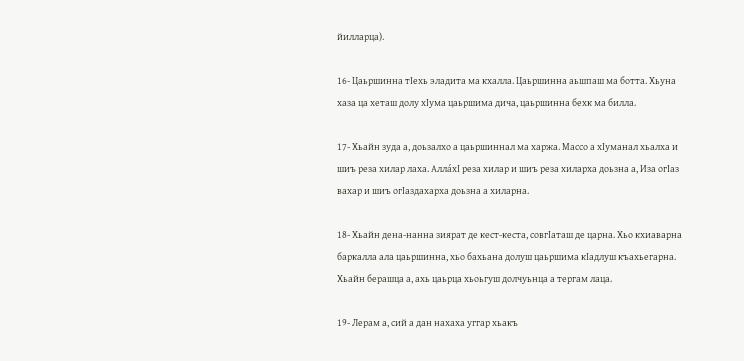йилларца).

16- Цаьршинна тIехь эладита ма кхалла. Цаьршинна аьшпаш ма ботта. Хьуна хаза ца хеташ долу хIума цаьршима дича, цаьршинна бехк ма билла.

17- Хьайн зуда а, доьзалхо а цаьршиннал ма харжа. Массо а хIуманал хьалха и шиъ реза хилар лаха. АллáхI реза хилар и шиъ реза хиларха доьзна а, Иза огIаз вахар и шиъ огIаздахарха доьзна а хиларна.

18- Хьайн дена-нанна зиярат де кест-кеста, совгIаташ де царна. Хьо кхиаварна баркалла ала цаьршинна, хьо бахьана долуш цаьршима кIадлуш къахьегарна. Хьайн берашца а, ахь цаьрца хьоьгуш долчуьнца а тергам лаца.

19- Лерам а, сий а дан нахаха уггар хьакъ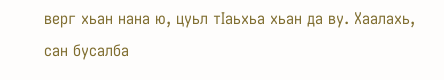верг хьан нана ю, цуьл тIаьхьа хьан да ву. Хаалахь, сан бусалба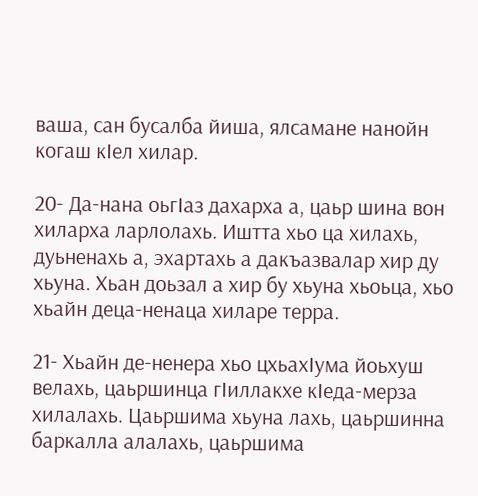ваша, сан бусалба йиша, ялсамане нанойн когаш кIел хилар.

20- Да-нана оьгIаз дахарха а, цаьр шина вон хиларха ларлолахь. Иштта хьо ца хилахь, дуьненахь а, эхартахь а дакъазвалар хир ду хьуна. Хьан доьзал а хир бу хьуна хьоьца, хьо хьайн деца-ненаца хиларе терра.

21- Хьайн де-ненера хьо цхьахIума йоьхуш велахь, цаьршинца гIиллакхе кIеда-мерза хилалахь. Цаьршима хьуна лахь, цаьршинна баркалла алалахь, цаьршима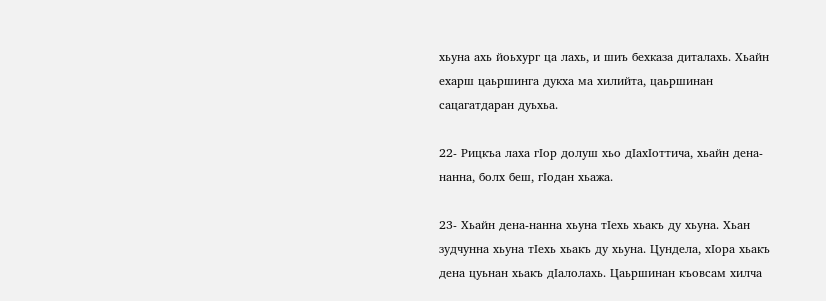хьуна ахь йоьхург ца лахь, и шиъ бехказа диталахь. Хьайн ехарш цаьршинга дукха ма хилийта, цаьршинан сацагатдаран дуьхьа.

22- Рицкъа лаха гIор долуш хьо дIахIоттича, хьайн дена-нанна, болх беш, гIодан хьажа.

23- Хьайн дена-нанна хьуна тIехь хьакъ ду хьуна. Хьан зудчунна хьуна тIехь хьакъ ду хьуна. Цундела, хIора хьакъ дена цуьнан хьакъ дIалолахь. Цаьршинан къовсам хилча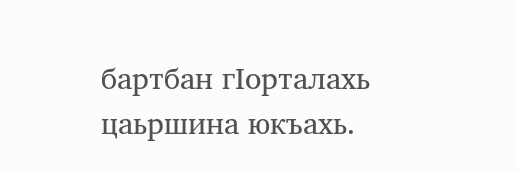бартбан гIорталахь цаьршина юкъахь.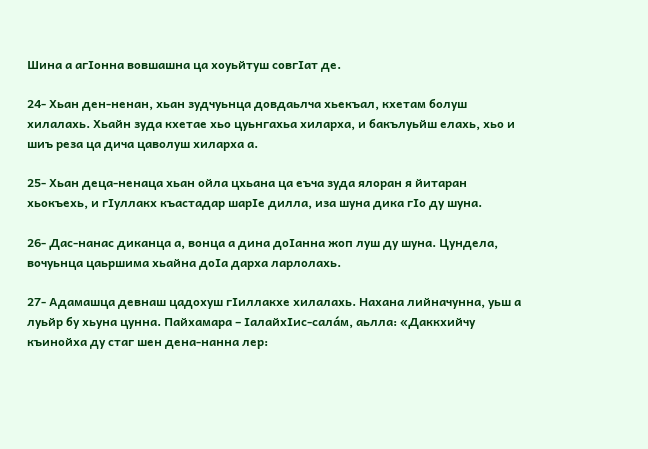Шина а агIонна вовшашна ца хоуьйтуш совгIат де.

24- Хьан ден-ненан, хьан зудчуьнца довдаьлча хьекъал, кхетам болуш хилалахь. Хьайн зуда кхетае хьо цуьнгахьа хиларха, и бакълуьйш елахь, хьо и шиъ реза ца дича цаволуш хиларха а.

25- Хьан деца-ненаца хьан ойла цхьана ца еъча зуда ялоран я йитаран хьокъехь, и гIуллакх къастадар шарIе дилла, иза шуна дика гIо ду шуна.

26- Дас-нанас диканца а, вонца а дина доIанна жоп луш ду шуна. Цундела, вочуьнца цаьршима хьайна доIа дарха ларлолахь.

27- Адамашца девнаш цадохуш гIиллакхе хилалахь. Нахана лийначунна, уьш а луьйр бу хьуна цунна. Пайхамара – IалайхIис-салáм, аьлла: «Даккхийчу къинойха ду стаг шен дена-нанна лер: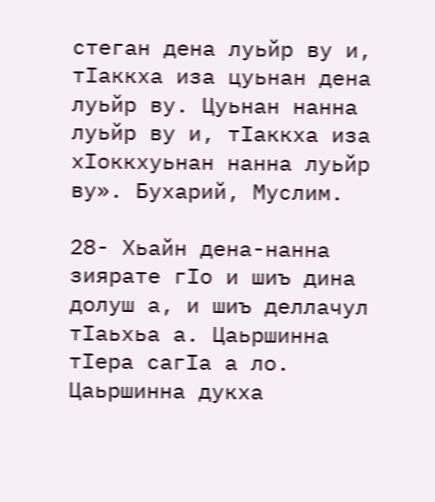стеган дена луьйр ву и, тIаккха иза цуьнан дена луьйр ву. Цуьнан нанна луьйр ву и, тIаккха иза хIоккхуьнан нанна луьйр ву». Бухарий, Муслим.

28- Хьайн дена-нанна зиярате гIо и шиъ дина долуш а, и шиъ деллачул тIаьхьа а. Цаьршинна тIера сагIа а ло. Цаьршинна дукха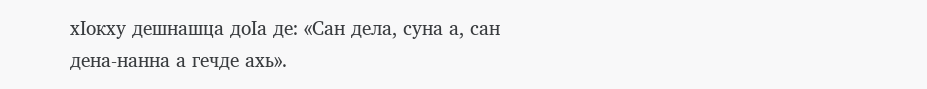хIокху дешнашца доIа де: «Сан дела, суна а, сан дена-нанна а гечде ахь».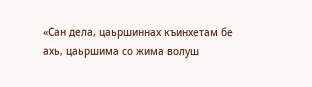«Сан дела, цаьршиннах къинхетам бе ахь, цаьршима со жима волуш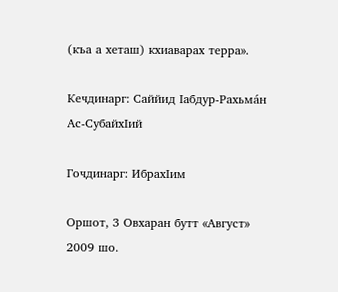(къа а хеташ) кхиаварах терра».

Кечдинарг: Саййид Iабдур-Рахьмáн Ас-СубайхIий

Гочдинарг: ИбрахIим

Оршот, 3 Овхаран бутт «Август» 2009 шо.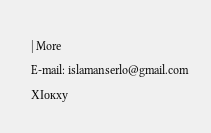| More
E-mail: islamanserlo@gmail.com
ХIокху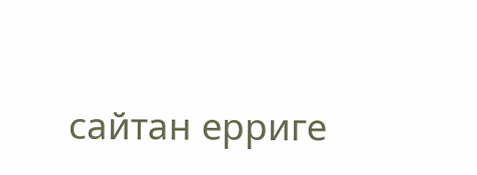сайтан ерриге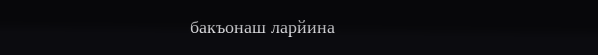бакъонаш ларйина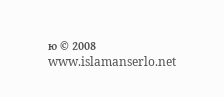ю © 2008  www.islamanserlo.net